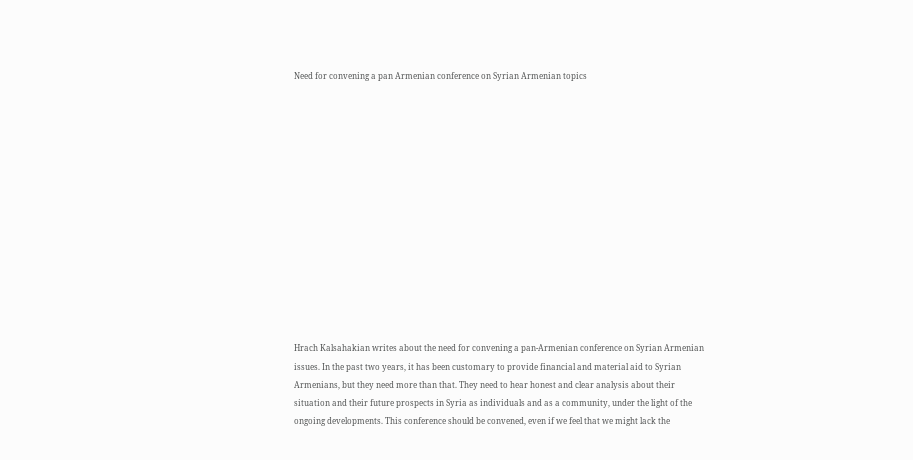Need for convening a pan Armenian conference on Syrian Armenian topics














Hrach Kalsahakian writes about the need for convening a pan-Armenian conference on Syrian Armenian issues. In the past two years, it has been customary to provide financial and material aid to Syrian Armenians, but they need more than that. They need to hear honest and clear analysis about their situation and their future prospects in Syria as individuals and as a community, under the light of the ongoing developments. This conference should be convened, even if we feel that we might lack the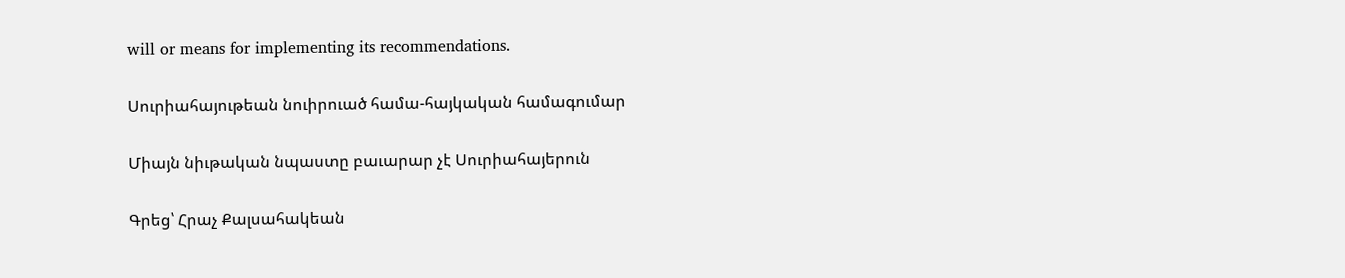will or means for implementing its recommendations.


Սուրիահայութեան նուիրուած համա-հայկական համագումար


Միայն նիւթական նպաստը բաւարար չէ Սուրիահայերուն


Գրեց՝ Հրաչ Քալսահակեան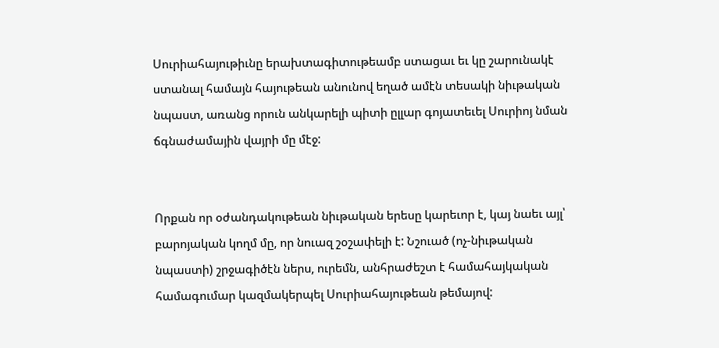Սուրիահայութիւնը երախտագիտութեամբ ստացաւ եւ կը շարունակէ ստանալ համայն հայութեան անունով եղած ամէն տեսակի նիւթական նպաստ, առանց որուն անկարելի պիտի ըլլար գոյատեւել Սուրիոյ նման ճգնաժամային վայրի մը մէջ:


Որքան որ օժանդակութեան նիւթական երեսը կարեւոր է, կայ նաեւ այլ՝ բարոյական կողմ մը, որ նուազ շօշափելի է: Նշուած (ոչ-նիւթական նպաստի) շրջագիծէն ներս, ուրեմն, անհրաժեշտ է համահայկական համագումար կազմակերպել Սուրիահայութեան թեմայով: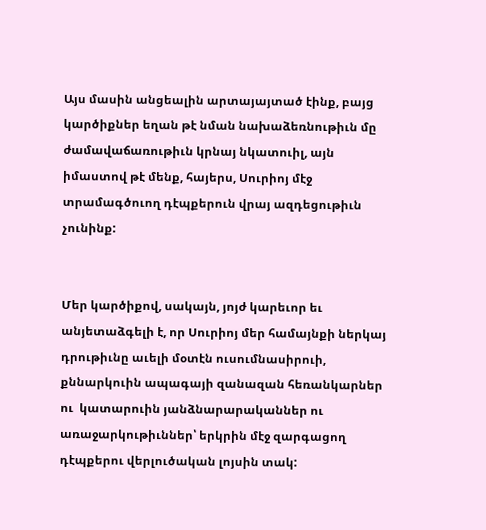Այս մասին անցեալին արտայայտած էինք, բայց կարծիքներ եղան թէ նման նախաձեռնութիւն մը ժամավաճառութիւն կրնայ նկատուիլ, այն իմաստով թէ մենք, հայերս, Սուրիոյ մէջ տրամագծուող դէպքերուն վրայ ազդեցութիւն չունինք:


Մեր կարծիքով, սակայն, յոյժ կարեւոր եւ անյետաձգելի է, որ Սուրիոյ մեր համայնքի ներկայ դրութիւնը աւելի մօտէն ուսումնասիրուի, քննարկուին ապագայի զանազան հեռանկարներ ու  կատարուին յանձնարարականներ ու առաջարկութիւններ՝ երկրին մէջ զարգացող դէպքերու վերլուծական լոյսին տակ: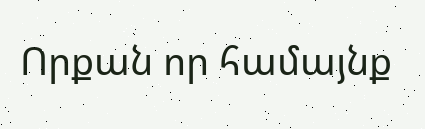Որքան որ համայնք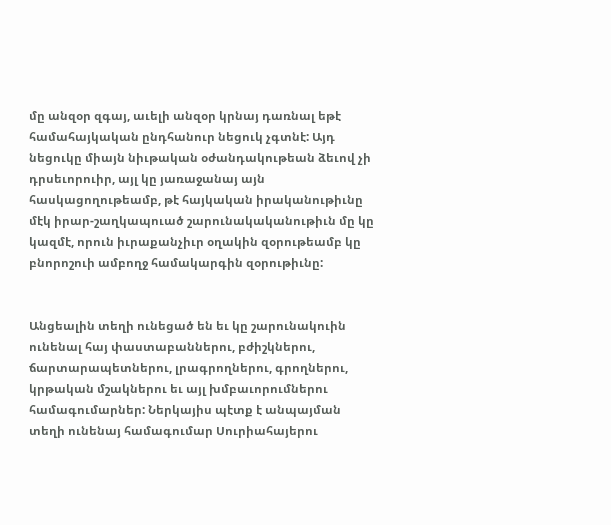մը անզօր զգայ, աւելի անզօր կրնայ դառնալ եթէ համահայկական ընդհանուր նեցուկ չգտնէ: Այդ նեցուկը միայն նիւթական օժանդակութեան ձեւով չի դրսեւորուիր, այլ կը յառաջանայ այն հասկացողութեամբ, թէ հայկական իրականութիւնը մէկ իրար-շաղկապուած շարունակականութիւն մը կը կազմէ, որուն իւրաքանչիւր օղակին զօրութեամբ կը բնորոշուի ամբողջ համակարգին զօրութիւնը:


Անցեալին տեղի ունեցած են եւ կը շարունակուին ունենալ հայ փաստաբաններու, բժիշկներու, ճարտարապետներու, լրագրողներու, գրողներու, կրթական մշակներու եւ այլ խմբաւորումներու համագումարներ: Ներկայիս պէտք է անպայման տեղի ունենայ համագումար Սուրիահայերու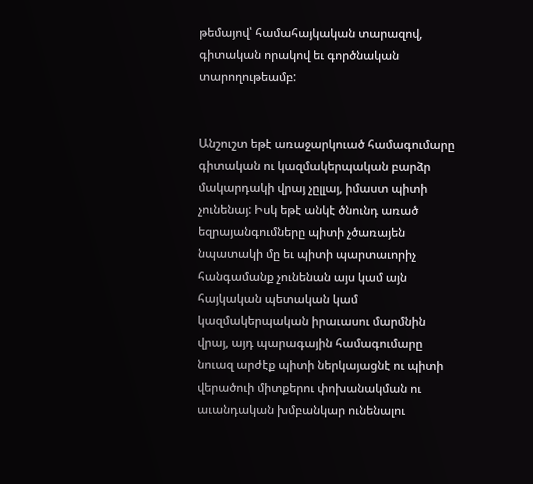թեմայով՝ համահայկական տարազով, գիտական որակով եւ գործնական տարողութեամբ:


Անշուշտ եթէ առաջարկուած համագումարը գիտական ու կազմակերպական բարձր մակարդակի վրայ չըլլայ, իմաստ պիտի չունենայ: Իսկ եթէ անկէ ծնունդ առած եզրայանգումները պիտի չծառայեն նպատակի մը եւ պիտի պարտաւորիչ հանգամանք չունենան այս կամ այն հայկական պետական կամ կազմակերպական իրաւասու մարմնին վրայ, այդ պարագային համագումարը նուազ արժէք պիտի ներկայացնէ ու պիտի վերածուի միտքերու փոխանակման ու աւանդական խմբանկար ունենալու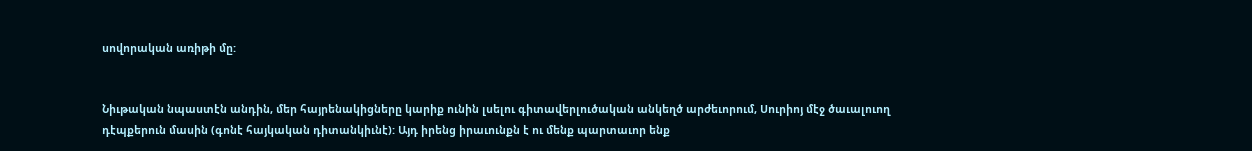սովորական առիթի մը:


Նիւթական նպաստէն անդին, մեր հայրենակիցները կարիք ունին լսելու գիտավերլուծական անկեղծ արժեւորում, Սուրիոյ մէջ ծաւալուող դէպքերուն մասին (գոնէ հայկական դիտանկիւնէ): Այդ իրենց իրաւունքն է ու մենք պարտաւոր ենք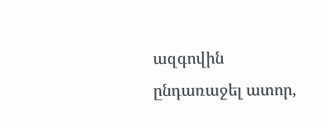ազգովին ընդառաջել ատոր,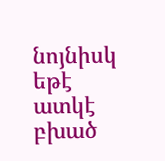նոյնիսկ եթէ ատկէ բխած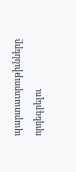պարտաւորութիւնները որդեգրելու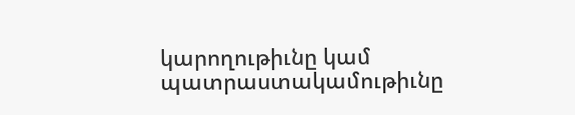կարողութիւնը կամ պատրաստակամութիւնը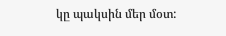կը պակսին մեր մօտ: